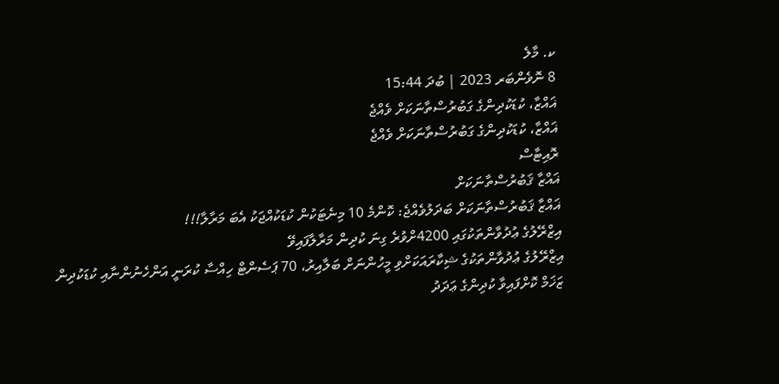ކ. މާލެ
8 ނޮވެންބަރ 2023 | ބުދަ 15:44
ޣައްޒާ، ކުޑަކުދިންގެ ގަބުރުސްތާނަކަށް ވެއްޖެ
ޣައްޒާ، ކުޑަކުދިންގެ ގަބުރުސްތާނަކަށް ވެއްޖެ
ރޮއިޓާސް
ޣައްޒާ ޤަބުރުސްތާނަކަށް
ޣައްޒާ ޤަބުރުސްތާނަކަށް ބަދަލުވެއްޖެ: ކޮންމެ 10 މިނެޓަކުން ކުޑަކުއްޖަކު އެބަ މަރާލާ!!!
އިޒްރޭލުގެ ޢުދުވާންތަކުގައި 4200ށްވުރެ ގިނަ ކުދިން މަރާލާފައިވޭ
އިޒްރޭލުގެ ޢުދުވާންތަކުގެ ޝިކާރައަކަށްވި މީހުންނަށް ބަލާއިރު، 70 ޕަސެންޓް ހިއްސާ ކުރަނީ އަންހެނުންނާއި ކުޑަކުދިން
ޒަޚަމް ކޮށްފައިވާ ކުދިންގެ ޢަދަދު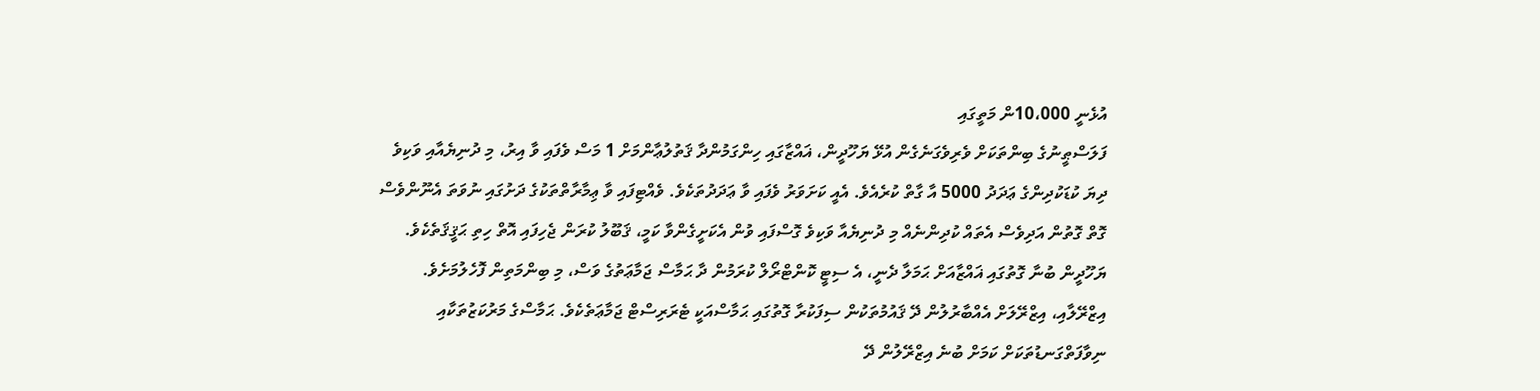އުޅެނީ 10،000ން މަތީގައި
ފަލަސްޠީނުގެ ބިންތަކަށް ވެރިވެގަނެގެން އުޅޭ ޔަހޫދީން، ޣައްޒާގައި ހިންގަމުންދާ ޤަތުލުޢާންމަށް 1 މަސް ވެފައި ވާ އިރު، މި ދުނިޔެއާއި ވަކިވެ ދިޔަ ކުޑަކުދިންގެ ޢަދަދު 5000 އާ ގާތް ކުރެއެވެ. އެއީ ކަށަވަރު ވެފައި ވާ ޢަދަދުތަކެވެ. ވެއްޓިފައި ވާ ޢިމާރާތްތަކުގެ ދަށުގައި ނުވަތަ އެނޫންވެސް ގޮތް ގޮތުން އަދިވެސް އެތައް ކުދިންނެއް މި ދުނިޔެއާ ވަކިވެ ގޮސްފައި ވުން އެކަށީގެންވާ ކަމީ، ޤަބޫލު ކުރަން ޖެހިފައި އޮތް ހިތި ޙަޤީޤަތެކެވެ.
ޔަހޫދީން ބުނާ ގޮތުގައި ޣައްޒާއަށް ޙަމަލާ ދެނީ، އެ ސިޓީ ކޮންޓްރޯލް ކުރަމުން ދާ ޙަމާސް ޖަމާޢަތުގެ ވަސް، މި ބިންމަތިން ފޮހެލުމަށެވެ. އިޒްރޭލާއި، އިޒްރޭލަށް އެއްބާރުލުން ދޭ ޤައުމުތަކުން ސިފަކުރާ ގޮތުގައި ޙަމާސްއަކީ ޓެރަރިސްޓް ޖަމާޢަތެކެވެ. ޙަމާސްގެ މަރުކަޒުތަކާއި ނިވާފަތްގަނޑުތަކަށް ކަމަށް ބުނެ އިޒްރޭލުން ދޭ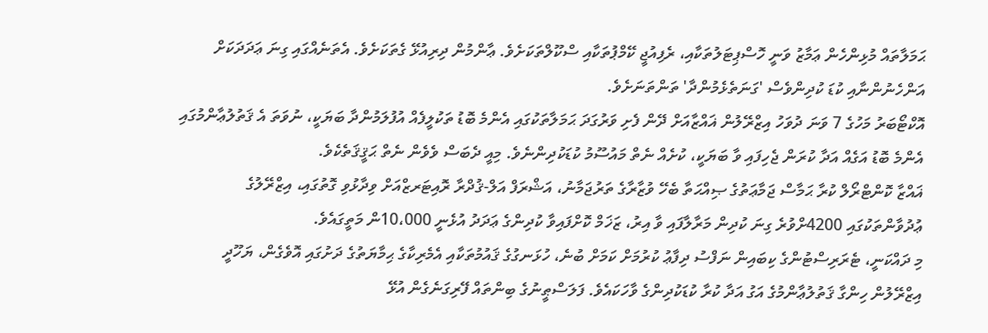ޙަމަލާތައް މުޅިންހެން ޢަމާޒު ވަނީ ހޮސްޕިޓަލުތަކާއި، ރެފިއުޖީ ކޭމްޕުތަކާއި ސްކޫލްތަކަށެވެ. ޢާންމުން ދިރިއުޅޭ ގެތަކަށެވެ. އެތަނެއްގައި ގިނަ ޢަދަދަކަށް އަންހެނުންނާއި ކުޑަ ކުދިންވެސް 'ގަނަތެޅެމުންދާ' ތަންތަނަށެވެ.
އޮކްޓޯބަރު މަހުގެ 7 ވަނަ ދުވަހު އިޒްރޭލުން ޣައްޒާއަށް ދޭން ފެށި ވަރުގަދަ ޙަމަލާތަކުގައި އެންމެ ބޮޑު ތަކުލީފެއް އުފުލަމުންދާ ބަޔަކީ، ނުވަތަ އެ ޤަތުލުޢާންމުގައި އެންމެ ބޮޑު އަގެއް އަދާ ކުރަން ޖެހިފައި ވާ ބަޔަކީ، ކުށެއް ނެތް މައުސޫމު ކުޑަކުދިންނެވެ. މިއީ ދެބަސް ވެވެން ނެތް ޙަޤީޤަތެކެވެ.
ޣައްޒާ ކޮންޓްރޯލް ކުރާ ޙަމާސް ޖަމާޢަތުގެ ޞިއްޙަތާ ބެހޭ ވުޒާރާގެ ތަރުޖަމާނު، އަޝްރަފް އަލް-ޤުދްރާ ރޮއިޓަރޒްއަށް ވިދާޅުވި ގޮތުގައި، އިޒްރޭލުގެ ޢުދުވާންތަކުގައި 4200ށްވުރެ ގިނަ ކުދިން މަރާލާފައި ވާ އިރު، ޒަޚަމް ކޮށްފައިވާ ކުދިންގެ ޢަދަދު އުޅެނީ 10،000ން މަތީގައެވެ.
މި ދައްކަނީ، ޓެރަރިސްޓުންގެ ކިބައިން ނަފްސު ދިފާޢު ކުރުމަށް ކަމަށް ބުނެ، ހުޅަނގުގެ ޤައުމުތަކާއި އެމެރިކާގެ ޙިމާޔަތުގެ ދަށުގައި އޮވެގެން، ޔަހޫދީ އިޒްރޭލުން ހިންގާ ޤަތުލުޢާންމުގެ އަގު އަދާ ކުރާ ކުޑަކުދިންގެ ވާހަކައެވެ. ފަލަސްޠީނުގެ ބިންތައް ފޭރިގަނެގެން އުޅޭ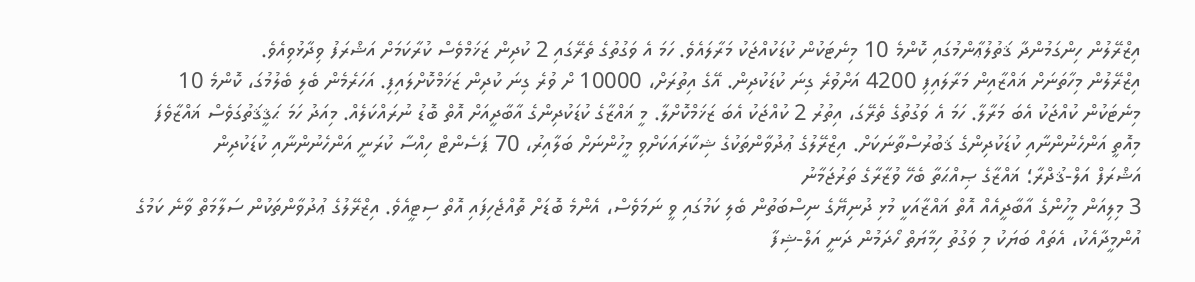އިޒްރޭލުން ހިންގަމުންދާ ޤަތުލުޢާންމުގައި ކޮންމެ 10 މިނެޓަކުން ކުޑަކުއްޖަކު މަރާލައެވެ. ހަމަ އެ ވަގުތުގެ ތެރޭގައި 2 ކުދިން ޒަޚަމްވެސް ކުރާކަމަށް އަޝްރަފު ވިދާޅުވިއެވެ.
އިޒްރޭލުން މިހާތަނަށް ޣައްޒާއިން މަރާލައިފި 4200 އަށްވުރެ ގިނަ ކުޑަކުދިން. އޭގެ އިތުރަށް، 10000 ށް ވުރެ ގިނަ ކުދިން ޒަޚަމްކޮށްލައިފި. އަހަރެމެން ބެލި ބެލުމުގަ، ކޮންމެ 10 މިނެޓަކުން ކުއްޖަކު އެބަ މަރާލާ. ހަމަ އެ ވަގުތުގެ ތެރޭގަ، އިތުރު 2 ކުއްޖަކު އެބަ ޒަޚަމްކޮށްލާ. މީ ޣައްޒާގެ ކުޑަކުދިންގެ އާބާދީއަށް އޮތް ބޮޑު ނުރައްކަލެއް. މިއަދު ހަމަ ޙަޤީޤަތުގަވެސް ޣައްޒާވެފަ މިއޮތީ އަންހެނުންނާއި ކުޑަކުދިންގެ ޤަބުރުސްތާނަކަށް. އިޒްރޭލުގެ ޢުދުވާންތަކުގެ ޝިކާރައަކަށްވި މީހުންނަށް ބަލާއިރު، 70 ޕަސެންޓް ހިއްސާ ކުރަނީ އަންހެނުންނާއި ކުޑަކުދިން
އަޝްރަފް އަލް-ޤުދްރާ؛ ޣައްޒާގެ ޞިއްޙަތާ ބެހޭ ވުޒާރާގެ ތަރުޖަމާނު
3 މިލިއަން މީހުންގެ އާބާދީއެއް އޮތް ޣައްޒާއަކީ މުޅި ދުނިޔޭގެ ނިސްބަތުން ބެލި ކަމުގައި ވީ ނަމަވެސް، އެންމެ ބޮޑަށް ތޮއްޖެހިފައި އޮތް ސިޓީއެވެ. އިޒްރޭލުގެ ޢުދުވާންތަކުން ސަލާމަތް ވާނެ ކަމުގެ އުންމީދާއެކު، އެތައް ބަޔަކު މި ވަގުތު ހިމާޔަތް ހޯދަމުން ދަނީ އަލް-ޝިފާ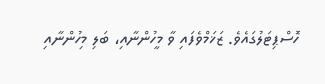ހޮސްޕިޓަލުގައެވެ. ޒަޚަމްވެފައި ވާ މީހުންނާއި، ބަލި މިހުންނާއި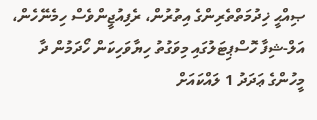ޞިއްޙީ ޚިދުމަތްތެރިންގެ އިތުރުން، ރެފިއުޖީންވެސް ހިމެނޭހެން، އަލް-ޝިފާ ހޮސްޕިޓަލުގައި މިވަގުތު ހިޔާވަހިކަން ހޯދަމުން ދާ މީހުންގެ ޢަދަދު 1 ލައްކައަށް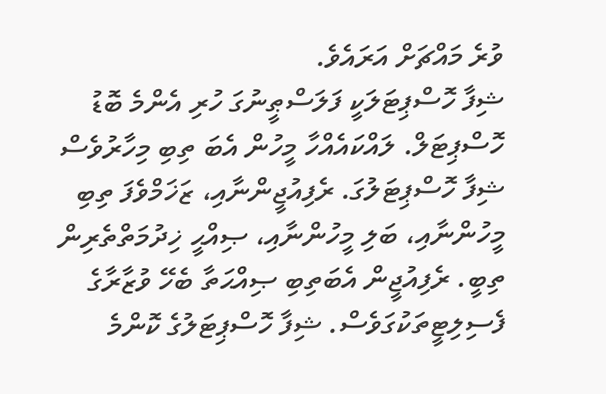ވުރެ މައްޗަށް އަރައެވެ.
ޝިފާ ހޮސްޕިޓަލަކީ ފަލަސްޠީނުގަ ހުރި އެންމެ ބޮޑު ހޮސްޕިޓަލް. ލައްކައެއްހާ މީހުން އެބަ ތިބި މިހާރުވެސް ޝިފާ ހޮސްޕިޓަލުގަ. ރެފިއުޖީންނާއި، ޒަޚަމްވެފަ ތިބި މީހުންނާއި، ބަލި މީހުންނާއި، ޞިއްޙީ ޚިދުމަތްތެރިން ތިބީ. ރެފިއުޖީން އެބަތިބި ޞިއްޙަތާ ބެހޭ ވުޒާރާގެ ފެސިލިޓީތަކުގަވެސް. ޝިފާ ހޮސްޕިޓަލުގެ ކޮންމެ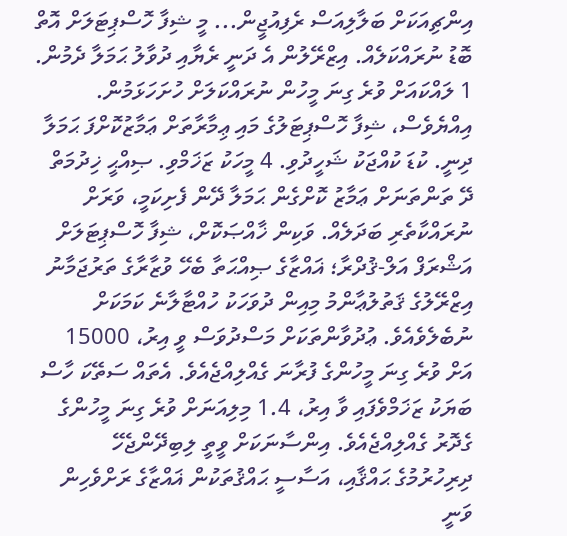އިންޗިއަކަށް ބަލާލިއަސް ރެފިއުޖީން... މީ ޝިފާ ހޮސްޕިޓަލަށް އޮތް ބޮޑު ނުރައްކަލެއް. އިޒްރޭލުން އެ ދަނީ ރެޔާއި ދުވާލު ޙަމަލާ ދެމުން. 1 ލައްކައަށް ވުރެ ގިނަ މީހުން ނުރައްކަލަށް ހުށަހަޅަމުން. އިއްޔެވެސް، ޝިފާ ހޮސްޕިޓަލުގެ މައި ޢިމާރާތަށް ޢަމާޒުކޮށްފަ ޙަމަލާ ދިނީ. ކުޑަ ކުއްޖަކު ޝަހީދުވި. 4 މީހަކު ޒަޚަމްވި. ޞިއްޙީ ޚިދުމަތް ދޭ ތަންތަނަށް ޢަމާޒު ކޮށްގެން ޙަމަލާ ދޭން ފެށިކަމީ، ވަރަށް ނުރައްކާތެރި ބަދަލެއް. ވަކިން ޚާއްޞަކޮށް، ޝިފާ ހޮސްޕިޓަލަށް
އަޝްރަފް އަލް-ޤުދްރާ؛ ޣައްޒާގެ ޞިއްޙަތާ ބެހޭ ވުޒާރާގެ ތަރުޖަމާނު
އިޒްރޭލުގެ ޤަތުލުޢާންމު މިއިން ދުވަހަކު ހުއްޓާލާނެ ކަމަކަށް ނުބެލެވެއެވެ. ޢުދުވާންތަކަށް މަސްދުވަސް ވީ އިރު، 15000 އަށް ވުރެ ގިނަ މީހުންގެ ފުރާނަ ގެއްލިއްޖެއެވެ. އެތައް ސަތޭކަ ހާސް ބަޔަކު ޒަޚަމްވެފައި ވާ އިރު، 1.4 މިލިއަނަށް ވުރެ ގިނަ މީހުންގެ ގެދޮރު ގެއްލިއްޖެއެވެ. އިންސާނަކަށް ވީތީ ލިބިދޭންޖެހޭ ދިރިހުރުމުގެ ޙައްޤާއި، އަސާސީ ޙައްޤުތަކުން ޣައްޒާގެ ރަށްވެހިން ވަނީ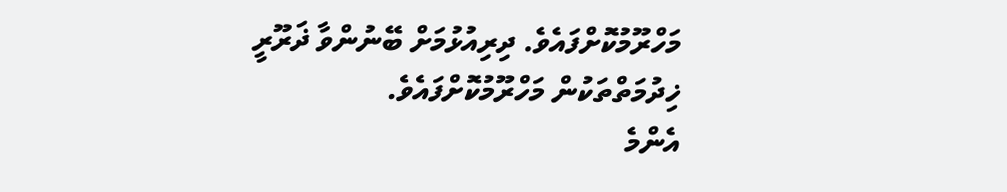މަހްރޫމުކޮށްފައެވެ. ދިރިއުޅުމަށް ބޭނުންވާ ޛަރޫރީ ޚިދުމަތްތަކުން މަހްރޫމުކޮށްފައެވެ.
އެންމެ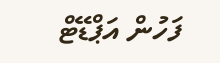ފަހުން އަޕްޑޭޓް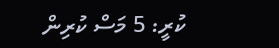ކުރީ: 5 މަސް ކުރިން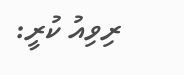ރިވިއު ކުރީ: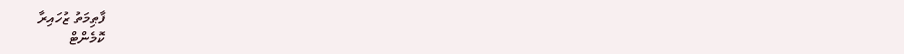ފާޠިމަތު ޒުހައިރާ
ކޮމެންޓް